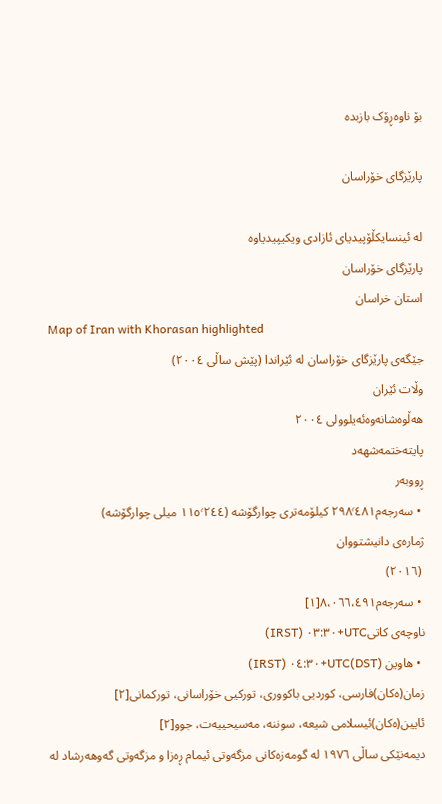بۆ ناوەڕۆک بازبدە

پارێزگای خۆراسان

لە ئینسایکڵۆپیدیای ئازادی ویکیپیدیاوە
پارێزگای خۆراسان
استان خراسان
Map of Iran with Khorasan highlighted
جێگەی پارێزگای خۆراسان لە ئێراندا (پێش ساڵی ٢٠٠٤)
وڵات ئێران
ھەڵوەشانەوەئەیلوولی ٢٠٠٤
پایتەختمەشھەد
ڕووبەر
 • سەرجەم٢٩٨٬٤٨١ کیلۆمەتری چوارگۆشە (١١٥٬٢٤٤ میلی چوارگۆشە)
ژمارەی دانیشتووان
 (٢٠١٦)
 • سەرجەم٨،٠٦٦،٤٩١[١]
ناوچەی کاتیUTC+٠٣:٣٠ (IRST)
 • ھاوین (DST)UTC+٠٤:٣٠ (IRST)
زمان(ەکان)فارسی، کوردیی باکووری، تورکیی خۆراسانی، تورکمانی[٢]
ئایین(ەکان)ئیسلامی شیعە، سوننە، مەسیحییەت، جوو[٢]
دیمەنێکی ساڵی ١٩٧٦ لە گومەزەکانی مزگەوتی ئیمام ڕەزا و مزگەوتی گەوھەرشاد لە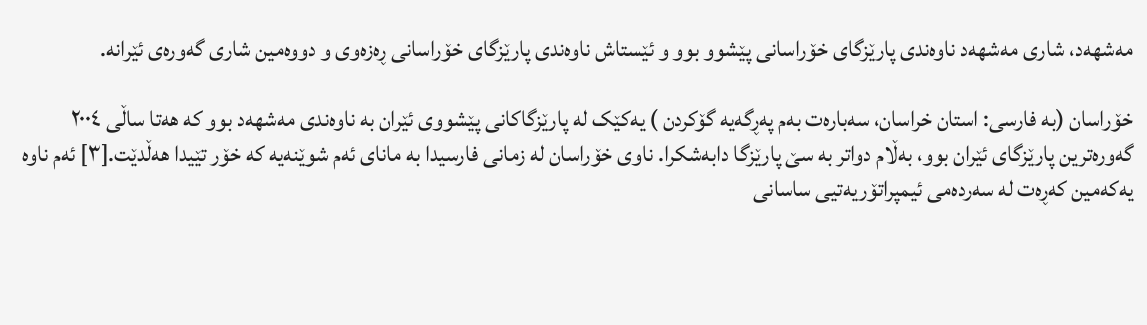مەشھەد، شاری مەشھەد ناوەندی پارێزگای خۆراسانی پێشوو بوو و ئێستاش ناوەندی پارێزگای خۆراسانی ڕەزەوی و دووەمین شاری گەورەی ئێرانە.

خۆراسان (بە فارسی: استان خراسان، سەبارەت بەم پەڕگەیە گۆکردن ) یەکێک لە پارێزگاکانی پێشووی ئێران بە ناوەندی مەشھەد بوو کە ھەتا ساڵی ٢٠٠٤ گەورەترین پارێزگای ئێران بوو، بەڵام دواتر بە سێ پارێزگا دابەشکرا. ناوی خۆراسان لە زمانی فارسیدا بە مانای ئەم شوێنەیە کە خۆر تێیدا ھەڵدێت.[٣] ئەم ناوە یەکەمین کەڕەت لە سەردەمی ئیمپراتۆریەتیی ساسانی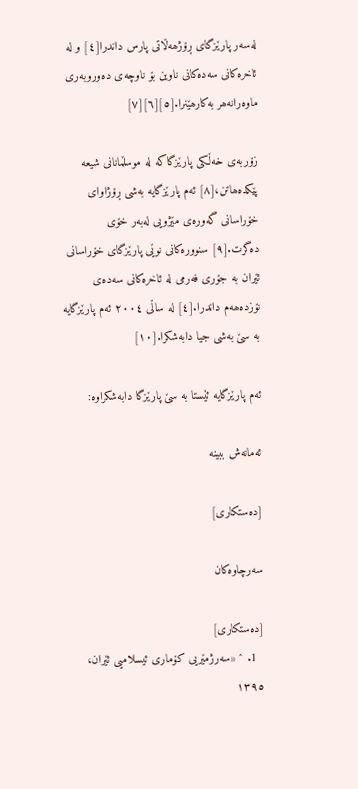لەسەر پارێزگای ڕۆژھەڵاتی پارس داندرا[٤] و لە ئاخرەکانی سەدەکانی ناوین بۆ ناوچەی دەوروبەری ماوەرانەھر بەکارھێنرا.[٥][٦][٧]

زۆربەی خەڵکی پارێزگاکە لە موسڵمانانی شیعە پێکدەھاتن،[٨] ئەم پارێزگایە بەشی ڕۆژاوای خۆراسانی گەورەی مێژویی لەبەر خۆی دەگرت.[٩] سنوورەکانی نوێی پارێزگای خۆراسانی ئێران بە جۆری فەرمی لە ئاخرەکانی سەدەی نۆزدەھەم داندرا.[٤] لە ساڵی ٢٠٠٤ ئەم پارێزگایە بە سێ بەشی جیا دابەشکرا.[١٠]

ئەم پارێزگایە ئێستا بە سێ پارێزگا دابەشکراوە:

ئەمانەش ببینە

[دەستکاری]

سەرچاوەکان

[دەستکاری]
  1. ^ «سەرژمێریی کۆماری ئیسلامیی ئێران، ١٣٩٥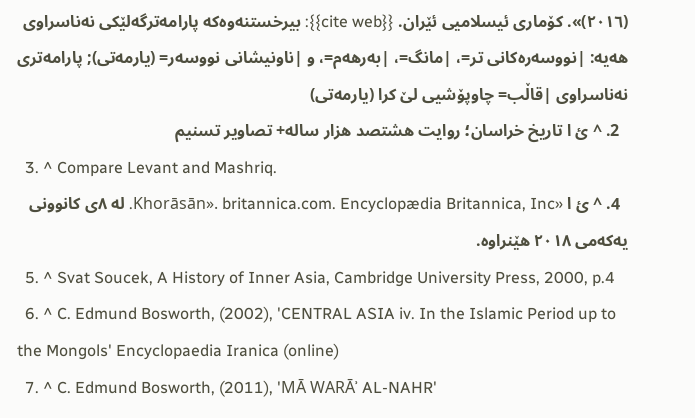(٢٠١٦)». کۆماری ئیسلامیی ئێران. {{cite web}}: بیرخستنەوەکە پارامەترگەلێکی نەناسراوی ھەیە: |نووسەرەکانی تر=، |مانگ=، |بەرھەم=، و |ناونیشانی نووسەر= (یارمەتی); پارامەتری نەناسراوی |قاڵب= چاوپۆشیی لێ کرا (یارمەتی)
  2. ^ ئ ا تاریخ خراسان؛ روایت هشتصد هزار ساله+ تصاویر تسنیم
  3. ^ Compare Levant and Mashriq.
  4. ^ ئ ا «Khorāsān». britannica.com. Encyclopædia Britannica, Inc. لە ٨ی کانوونی یەکەمی ٢٠١٨ ھێنراوە.
  5. ^ Svat Soucek, A History of Inner Asia, Cambridge University Press, 2000, p.4
  6. ^ C. Edmund Bosworth, (2002), 'CENTRAL ASIA iv. In the Islamic Period up to the Mongols' Encyclopaedia Iranica (online)
  7. ^ C. Edmund Bosworth, (2011), 'MĀ WARĀʾ AL-NAHR'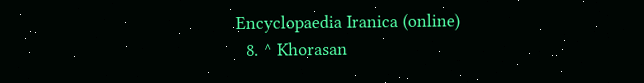Encyclopaedia Iranica (online)
  8. ^ Khorasan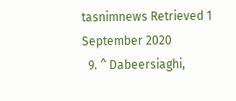tasnimnews Retrieved 1 September 2020
  9. ^ Dabeersiaghi,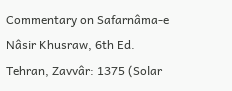Commentary on Safarnâma-e Nâsir Khusraw, 6th Ed. Tehran, Zavvâr: 1375 (Solar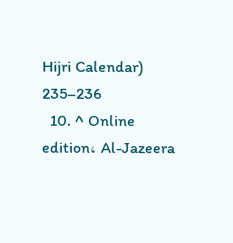Hijri Calendar) 235–236
  10. ^ Online edition، Al-Jazeera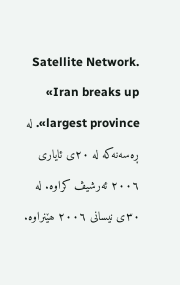Satellite Network. «Iran breaks up largest province». لە ڕەسەنەکە لە ٢٠ی ئایاری ٢٠٠٦ ئەرشیڤ کراوە. لە ٣٠ی نیسانی ٢٠٠٦ ھێنراوە.